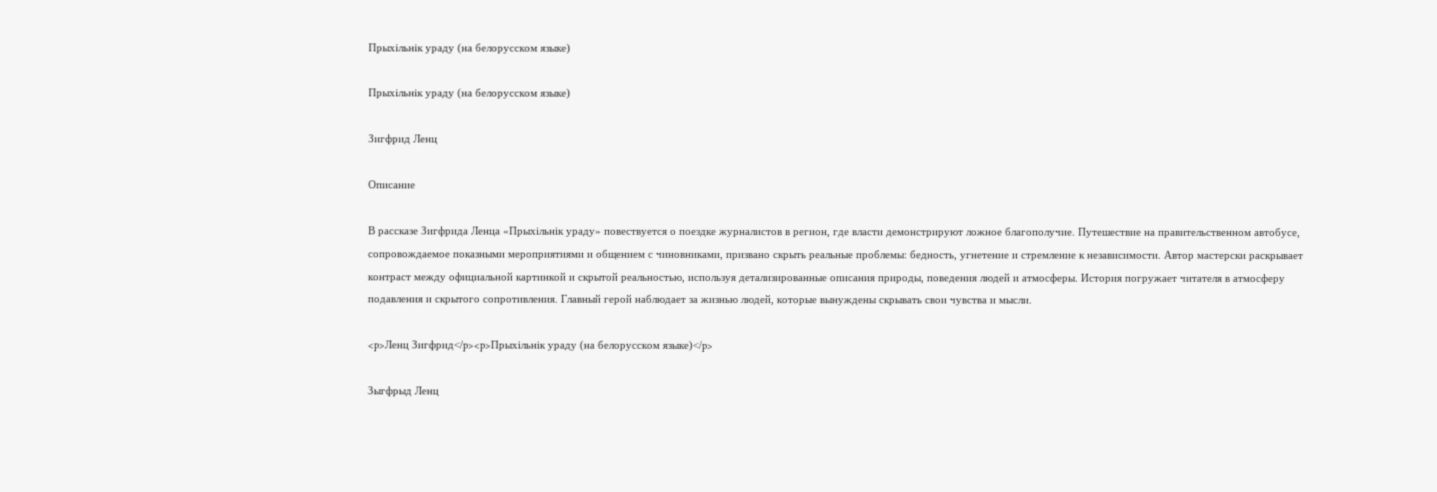Прыхiльнiк ураду (на белорусском языке)

Прыхiльнiк ураду (на белорусском языке)

Зигфрид Ленц

Описание

В рассказе Зигфрида Ленца «Прыхiльнiк ураду» повествуется о поездке журналистов в регион, где власти демонстрируют ложное благополучие. Путешествие на правительственном автобусе, сопровождаемое показными мероприятиями и общением с чиновниками, призвано скрыть реальные проблемы: бедность, угнетение и стремление к независимости. Автор мастерски раскрывает контраст между официальной картинкой и скрытой реальностью, используя детализированные описания природы, поведения людей и атмосферы. История погружает читателя в атмосферу подавления и скрытого сопротивления. Главный герой наблюдает за жизнью людей, которые вынуждены скрывать свои чувства и мысли.

<p>Ленц Зигфрид</p><p>Прыхiльнiк ураду (на белорусском языке)</p>

Зыгфрыд Ленц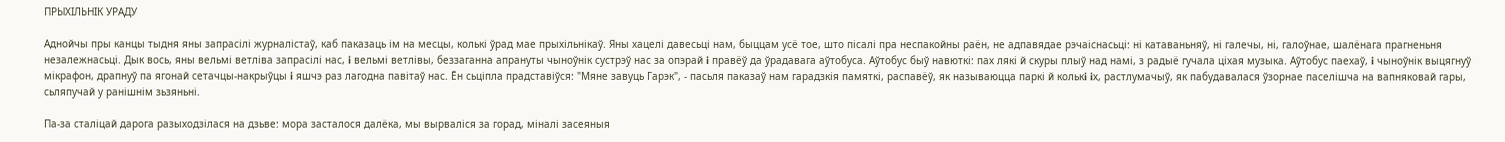ПРЫХIЛЬНIК УРАДУ

Аднойчы пры канцы тыдня яны запрасiлi журналiстаў, каб паказаць iм на месцы, колькi ўрад мае прыхiльнiкаў. Яны хацелi давесьцi нам, быццам усё тое, што пiсалi пра неспакойны раён, не адпавядае рэчаiснасьцi: нi катаваньняў, нi галечы, нi, галоўнае, шалёнага прагненьня незалежнасьцi. Дык вось, яны вельмi ветлiва запрасiлi нас, i вельмi ветлiвы, беззаганна апрануты чыноўнiк сустрэў нас за опэрай i правёў да ўрадавага аўтобуса. Аўтобус быў навюткi: пах лякi й скуры плыў над намi, з радыё гучала цiхая музыка. Аўтобус паехаў, i чыноўнiк выцягнуў мiкрафон, драпнуў па ягонай сетачцы-накрыўцы i яшчэ раз лагодна павiтаў нас. Ён сьцiпла прадставiўся: "Мяне завуць Гарэк", - пасьля паказаў нам гарадзкiя памяткi, распавёў, як называюцца паркi й колькi iх, растлумачыў, як пабудавалася ўзорнае паселiшча на вапняковай гары, сьляпучай у ранiшнiм зьзяньнi.

Па-за сталiцай дарога разыходзiлася на дзьве: мора засталося далёка, мы вырвалiся за горад, мiналi засеяныя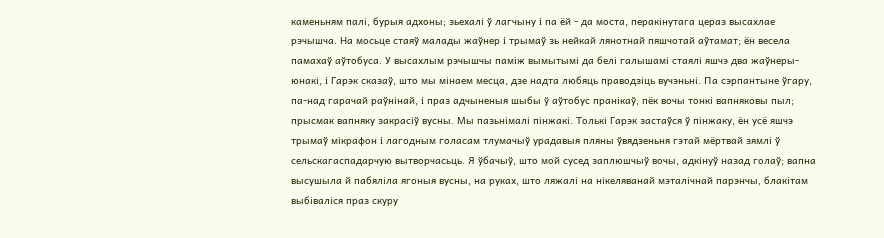каменьням палi, бурыя адхоны; зьехалi ў лагчыну i па ёй - да моста, перакiнутага цераз высахлае рэчышча. На мосьце стаяў малады жаўнер i трымаў зь нейкай лянотнай пяшчотай аўтамат; ён весела памахаў аўтобуса. У высахлым рэчышчы памiж вымытымi да белi галышамi стаялi яшчэ два жаўнеры-юнакi, i Гарэк сказаў, што мы мiнаем месца, дзе надта любяць праводзiць вучэньнi. Па сэрпантыне ўгару, па-над гарачай раўнiнай, i праз адчыненыя шыбы ў аўтобус пранiкаў, пёк вочы тонкi вапняковы пыл; прысмак вапняку закрасiў вусны. Мы пазьнiмалi пiнжакi. Толькi Гарэк застаўся ў пiнжаку, ён усё яшчэ трымаў мiкрафон i лагодным голасам тлумачыў урадавыя пляны ўвядзеньня гэтай мёртвай зямлi ў сельскагаспадарчую вытворчасьць. Я ўбачыў, што мой сусед заплюшчыў вочы, адкiнуў назад голаў; вапна высушыла й пабялiла ягоныя вусны, на руках, што ляжалi на нiкеляванай мэталiчнай парэнчы, блакiтам выбiвалiся праз скуру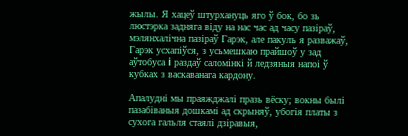жылы. Я хацеў штурхануць яго ў бок, бо зь люстэрка задняга вiду на нас час ад часу пазiраў, мэлянхалiчна пазiраў Гарэк, але пакуль я разважаў, Гарэк усхапiўся, з усьмешкаю прайшоў у зад аўтобуса i раздаў саломiнкi й ледзяныя напоi ў кубках з васкаванага кардону.

Апалуднi мы праяжджалi празь вёску; вокны былi пазабiваныя дошкамi ад скрыняў, убогiя платы з сухога гальля стаялi дзiравыя,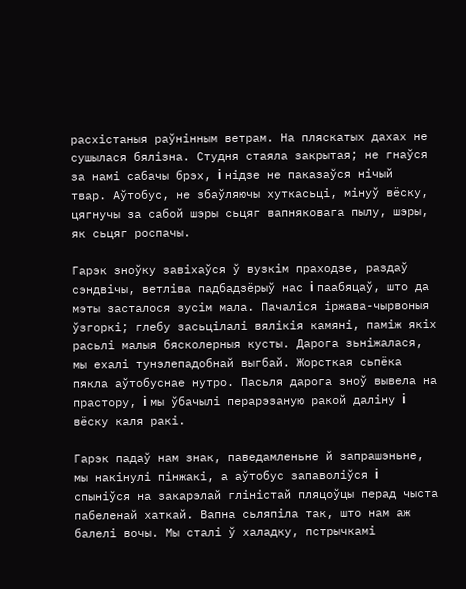расхiстаныя раўнiнным ветрам. На пляскатых дахах не сушылася бялiзна. Студня стаяла закрытая; не гнаўся за намi сабачы брэх, i нiдзе не паказаўся нiчый твар. Аўтобус, не збаўляючы хуткасьцi, мiнуў вёску, цягнучы за сабой шэры сьцяг вапняковага пылу, шэры, як сьцяг роспачы.

Гарэк зноўку завiхаўся ў вузкiм праходзе, раздаў сэндвiчы, ветлiва падбадзёрыў нас i паабяцаў, што да мэты засталося зусiм мала. Пачалiся iржава-чырвоныя ўзгоркi; глебу засьцiлалi вялiкiя камянi, памiж якiх расьлi малыя бясколерныя кусты. Дарога зьнiжалася, мы ехалi тунэлепадобнай выгбай. Жорсткая сьпёка пякла аўтобуснае нутро. Пасьля дарога зноў вывела на прастору, i мы ўбачылi перарэзаную ракой далiну i вёску каля ракi.

Гарэк падаў нам знак, паведамленьне й запрашэньне, мы накiнулi пiнжакi, а аўтобус запаволiўся i спынiўся на закарэлай глiнiстай пляцоўцы перад чыста пабеленай хаткай. Вапна сьляпiла так, што нам аж балелi вочы. Мы сталi ў халадку, пстрычкамi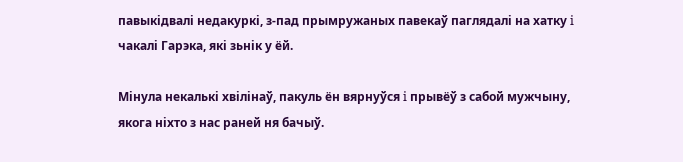павыкiдвалi недакуркi, з-пад прымружаных павекаў паглядалi на хатку i чакалi Гарэка, якi зьнiк у ёй.

Мiнула некалькi хвiлiнаў, пакуль ён вярнуўся i прывёў з сабой мужчыну, якога нiхто з нас раней ня бачыў.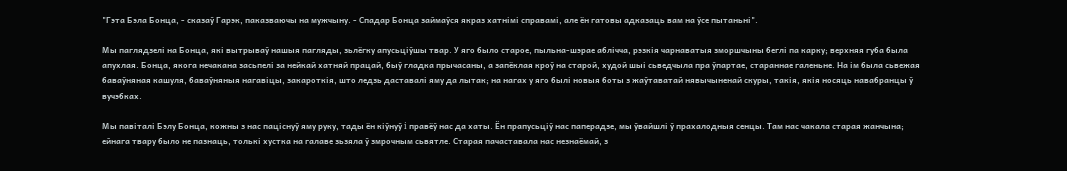"Гэта Бэла Бонца, - сказаў Гарэк, паказваючы на мужчыну. - Спадар Бонца займаўся якраз хатнiмi справамi, але ён гатовы адказаць вам на ўсе пытаньнi".

Мы паглядзелi на Бонца, якi вытрываў нашыя пагляды, зьлёгку апусьцiўшы твар. У яго было старое, пыльна-шэрае аблiчча, рэзкiя чарнаватыя зморшчыны беглi па карку; верхняя губа была апухлая. Бонца, якога нечакана засьпелi за нейкай хатняй працай, быў гладка прычасаны, а запёклая кроў на старой, худой шыi сьведчыла пра ўпартае, стараннае галеньне. На iм была сьвежая баваўняная кашуля, баваўняныя нагавiцы, закароткiя, што ледзь даставалi яму да лытак; на нагах у яго былi новыя боты з жаўтаватай нявычыненай скуры, такiя, якiя носяць навабранцы ў вучэбках.

Мы павiталi Бэлу Бонца, кожны з нас пацiснуў яму руку, тады ён кiўнуў i правёў нас да хаты. Ён прапусьцiў нас паперадзе, мы ўвайшлi ў прахалодныя сенцы. Там нас чакала старая жанчына; ейнага твару было не пазнаць, толькi хустка на галаве зьзяла ў змрочным сьвятле. Старая пачаставала нас незнаёмай, з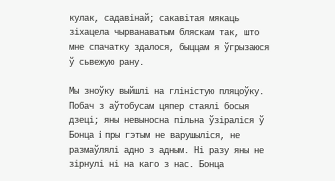кулак, садавiнай; сакавiтая мякаць зiхацела чырванаватым бляскам так, што мне спачатку здалося, быццам я ўгрызаюся ў сьвежую рану.

Мы зноўку выйшлi на глiнiстую пляцоўку. Побач з аўтобусам цяпер стаялi босыя дзецi; яны невыносна пiльна ўзiралiся ў Бонца i пры гэтым не варушылiся, не размаўлялi адно з адным. Нi разу яны не зiрнулi нi на каго з нас. Бонца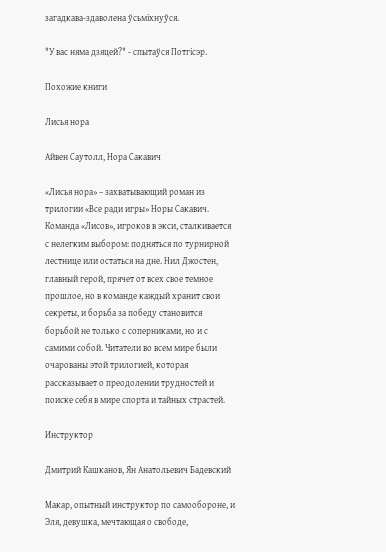загадкава-здаволена ўсьмiхнуўся.

"У вас няма дзяцей?" - спытаўся Потгiсэр.

Похожие книги

Лисья нора

Айвен Саутолл, Нора Сакавич

«Лисья нора» – захватывающий роман из трилогии «Все ради игры» Норы Сакавич. Команда «Лисов», игроков в экси, сталкивается с нелегким выбором: подняться по турнирной лестнице или остаться на дне. Нил Джостен, главный герой, прячет от всех свое темное прошлое, но в команде каждый хранит свои секреты, и борьба за победу становится борьбой не только с соперниками, но и с самими собой. Читатели во всем мире были очарованы этой трилогией, которая рассказывает о преодолении трудностей и поиске себя в мире спорта и тайных страстей.

Инструктор

Дмитрий Кашканов, Ян Анатольевич Бадевский

Макар, опытный инструктор по самообороне, и Эля, девушка, мечтающая о свободе,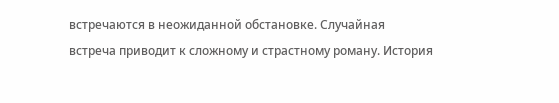встречаются в неожиданной обстановке. Случайная встреча приводит к сложному и страстному роману. История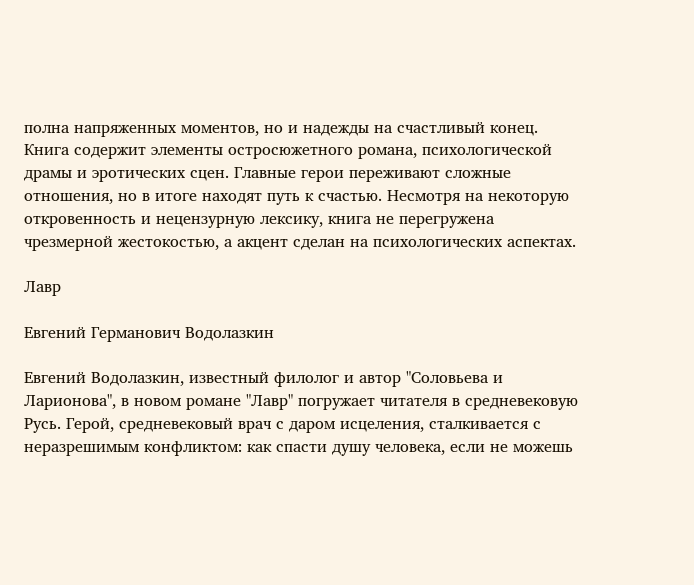полна напряженных моментов, но и надежды на счастливый конец. Книга содержит элементы остросюжетного романа, психологической драмы и эротических сцен. Главные герои переживают сложные отношения, но в итоге находят путь к счастью. Несмотря на некоторую откровенность и нецензурную лексику, книга не перегружена чрезмерной жестокостью, а акцент сделан на психологических аспектах.

Лавр

Евгений Германович Водолазкин

Евгений Водолазкин, известный филолог и автор "Соловьева и Ларионова", в новом романе "Лавр" погружает читателя в средневековую Русь. Герой, средневековый врач с даром исцеления, сталкивается с неразрешимым конфликтом: как спасти душу человека, если не можешь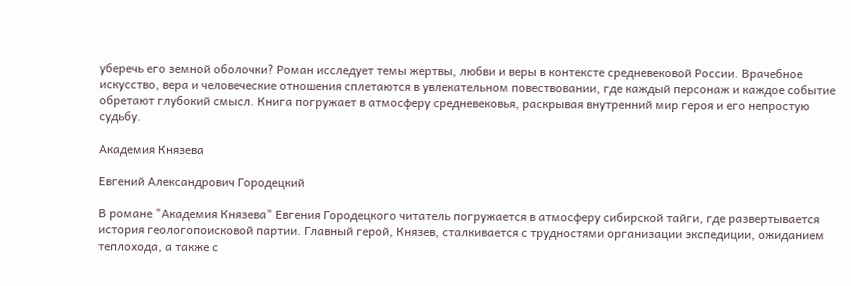уберечь его земной оболочки? Роман исследует темы жертвы, любви и веры в контексте средневековой России. Врачебное искусство, вера и человеческие отношения сплетаются в увлекательном повествовании, где каждый персонаж и каждое событие обретают глубокий смысл. Книга погружает в атмосферу средневековья, раскрывая внутренний мир героя и его непростую судьбу.

Академия Князева

Евгений Александрович Городецкий

В романе "Академия Князева" Евгения Городецкого читатель погружается в атмосферу сибирской тайги, где развертывается история геологопоисковой партии. Главный герой, Князев, сталкивается с трудностями организации экспедиции, ожиданием теплохода, а также с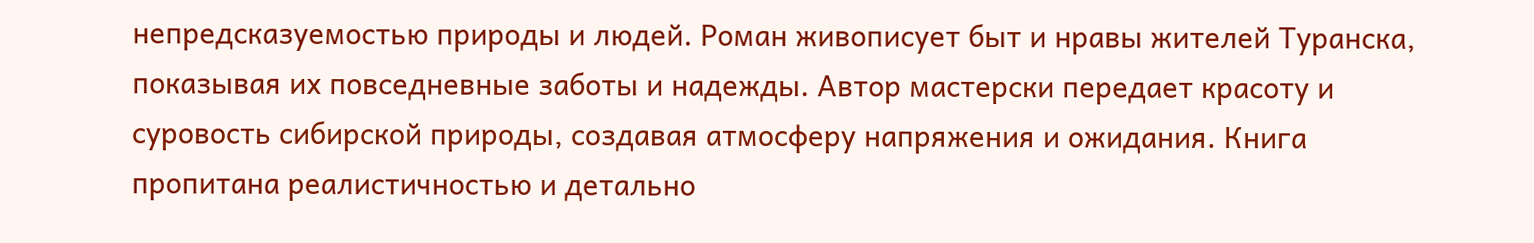непредсказуемостью природы и людей. Роман живописует быт и нравы жителей Туранска, показывая их повседневные заботы и надежды. Автор мастерски передает красоту и суровость сибирской природы, создавая атмосферу напряжения и ожидания. Книга пропитана реалистичностью и детально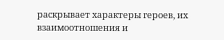раскрывает характеры героев, их взаимоотношения и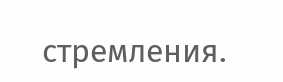стремления.